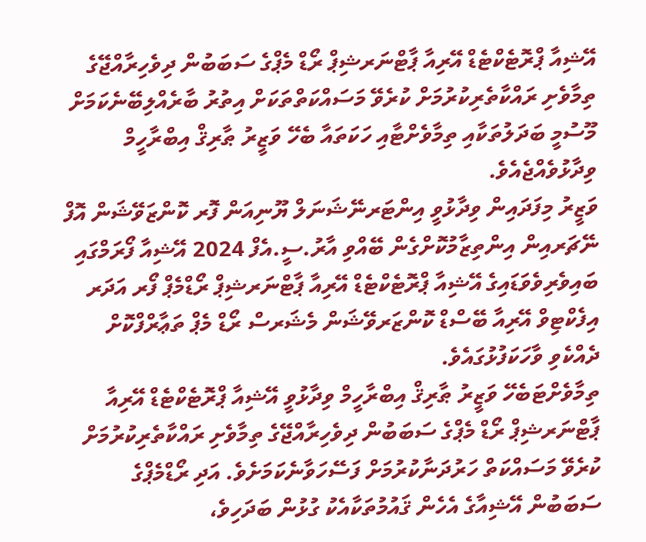އޭޝިއާ ޕްރޮޓެކްޓެޑް އޭރިއާ ޕާޓްނަރޝިޕް ރޯޑް މެޕްގެ ސަބަބުން ދިވެހިރާއްޖޭގެ ތިމާވެށި ރައްކާތެރިކުރުމަށް ކުރެވޭ މަސައްކަތްތަކަށް އިތުރު ބާރެއްލިބޭނެކަމަށް މޫސުމީ ބަދަލުތަކާއި ތިމާވެށްޓާއި ހަކަތައާ ބެހޭ ވަޒީރު ޠާރިޤް އިބްރާހީމް ވިދާޅުވެއްޖެއެވެ.
ވަޒީރު މިފަދައިން ވިދާޅުވީ އިންޓަރނޭޝަނަލް ޔޫނިއަން ފޮރ ކޮންޒަވޭޝަން އޮފް ނޭޗަރއިން އިންތިޒާމުކޮށްގެން ބޭއްވި އާރު.ސީ.އެފް 2024 އޭޝިއާ ފޯރަމްގައި ބައިވެރިވެވަޑައިގެ އޭޝިއާ ޕްރޮޓެކްޓެޑް އޭރިއާ ޕާޓްނަރޝިޕް ރޯޑްމެޕް ފޯރ އަދަރ އިފެކްޓިވް އޭރިއާ ބޭސްޑް ކޮންޒަރވޭޝަން މެޝަރސް ރޯޑް މެޕް ތަޢާރްފްކޮށް ދެއްކެވި ވާހަކަފުޅުގައެވެ.
ތިމާވެށްޓަބެހޭ ވަޒީރު ޠާރިޤް އިބްރާހީމް ވިދާޅުވީ އޭޝިއާ ޕްރޮޓެކްޓެޑް އޭރިއާ ޕާޓްނަރޝިޕް ރޯޑް މެޕްގެ ސަބަބުން ދިވެހިރާއްޖޭގެ ތިމާވެށި ރައްކާތެރިކުރުމަށް ކުރެވޭ މަސައްކަތް ހަރުދަނާކުރުމަށް ފަސޭހަވާނެކަމަށެވެ. އަދި ރޯޑްމެޕްގެ ސަބަބުން އޭޝިއާގެ އެހެން ޤައުމުތަކާއެކު ގުޅުން ބަދަހިވެ،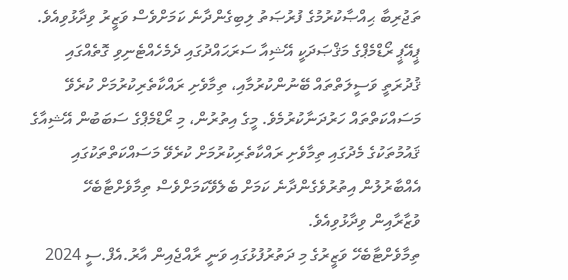ތަޖުރިބާ ޙިއްޞާކުރުމުގެ ފުރުޞަތު ލިބިގެންދާނެ ކަމަށްވެސް ވަޒީރު ވިދާޅުވިއެވެ.
ޕީއޭޕީ ރޯޑްމެޕްގެ މަޤްޞަދަކީ އޭޝިއާ ސަރަޙައްދުގައި ދެމެހެއްޓެނިވި ގޮތެއްގައި ޤުދުރަތީ ވަސީލަތްތައް ބޭނުންކުރުމާއި، ތިމާވެށި ރައްކާތެރިކުރުމަށް ކުރެވޭ މަސައްކަތްތައް ހަރުދަނާކުރުމެވެ. މީގެ އިތުރުން، މި ރޯޑްމެޕްގެ ސަބަބުން އޭޝިއާގެ ޤައުމުތަކުގެ މެދުގައި ތިމާވެށި ރައްކާތެރިކުރުމަށް ކުރެވޭ މަސައްކަތްތަކުގައި އެއްބާރުލުން އިތުރުވެގެންދާނެ ކަމަށް ބެލެވޭކަމަށްވެސް ތިމާވެށްޓާބެހޭ ވުޒާރާއިން ވިދާޅުވިއެވެ.
ތިމާވެށްޓާބެހޭ ވަޒީރުގެ މި ދަތުރުފުޅުގައި ވަނީ ރާއްޖެއިން އާރު.އެފް.ސީ 2024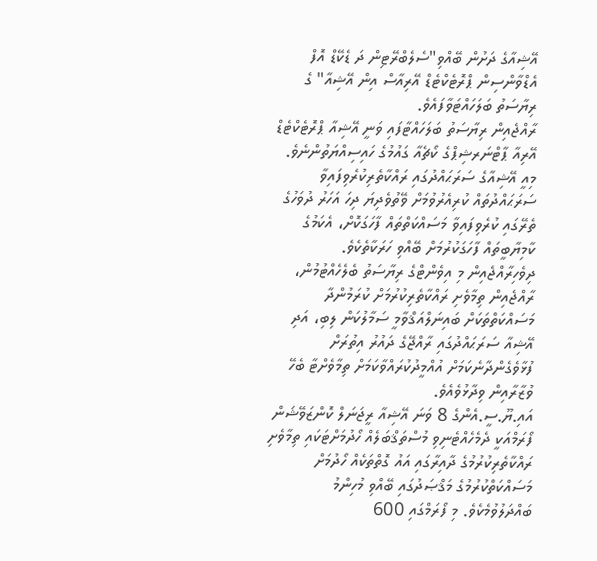އޭޝިއާގެ ދަށުން ބޭއްވި"ސެލެބްރޭޓިން ދަ ޑެކޭޑް އޮފް އެޑްވާންސިން ޕްރޮޓެކްޓެޑް އޭރިއާސް އިން އޭޝިއާ" ގެ ރިޔާސަތު ބަލަހައްޓަވާފައެވެ.
ރާއްޖެއިން ރިޔާސަތު ބަލަހައްޓާފައި ވަނީ އޭޝިއާ ޕްރޮޓެކްޓެޑް އޭރިއާ ޕާޓްނަރޝިޕްގެ ކޯޗެއާ ގައުމުގެ ހައިސިއްޔަތުންނެވެ. މިއީ އޭޝިއާގެ ސަރަޙައްދުގައި ރައްކާތެރިކުރެވިފައިވާ ސަރަޙައްދުތައް ކުރިއެރުވުމަށް ވޭތުވެދިޔަ ދިހަ އަހަރު ދުވަހުގެ ތެރޭގައި ކުރެވިފައިވާ މަސައްކަތްތައް ފާހަގަކޮށް، އެކަމުގެ ކާމިޔާބީތައް ފާހަގަކުރުމަށް ބޭއްވި ހަރަކާތެކެވެ.
ދިވެހިރާއްޖެއިން މި އިވެންޓްގެ ރިޔާސަތު ބެލެހެއްޓުމުން، ރާއްޖެއިން ތިމާވެށި ރައްކާތެރިކުރުމަށް ކުރަމުންދާ މަސައްކަތްތަކަށް ބައިނަލްއަޤްވާމީ ސަމާލުކަން ލިބި، އަދި އޭޝިއާ ސަރަޙައްދުގައި ރާއްޖޭގެ ދައުރު އިތުރަށް ފުޅާވެގެންދާނެކަމަށް އުއްމީދުކުރައްވާކަމަށް ތިމާވެށްޓާ ބެހޭ ވުޒާރާއިން ވިދާޅުވެއެވެ.
އައި.ޔޫ.ސީ.އެންގެ 8 ވަނަ އޭޝިއާ ރީޖަނަލް ކޮންޒަވޭޝަން ފޯރަމްއަކީ ދެމެހެއްޓެނިވި މުސްތަޤްބަލެއް ހޯދުމަށްޓަކައި ތިމާވެށި ރައްކާތެރިކުރުމުގެ ދާއިރާގައި އައު ގޮތްތަކެއް ހޯދުމަށް މަސައްކަތްކުރުމުގެ މަޤްޞަދުގައި ބޭއްވި މުހިންމު ބައްދަލުވުމެކެވެ. މި ފޯރަމްގައި 600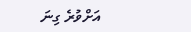އަށްވުރެ ގިނަ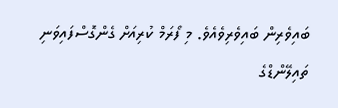ބައިވެރިން ބައިވެރިވެއެވެ. މި ފޯރަމް ކުރިއަށް ގެންގޮސްފައިވަނި ތައިލޭންޑްގެ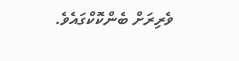ވެރިރަށް ބެންކޮކްގައެވެ.